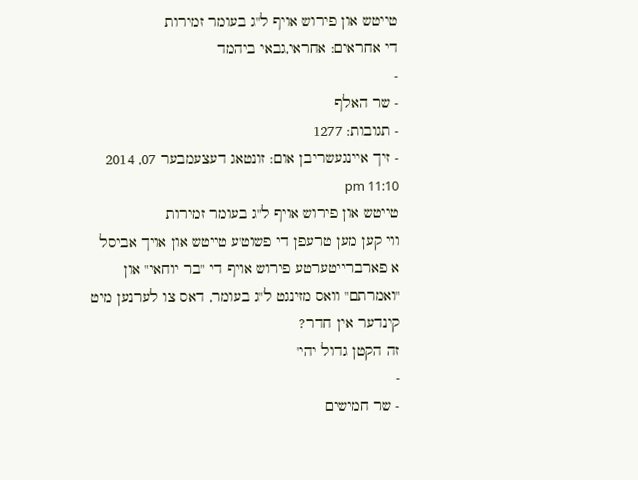טייטש און פירוש אויף ל"ג בעומר זמירות
די אחראים: אחראי,גבאי ביהמד
-
- שר האלף
- תגובות: 1277
- זיך איינגעשריבן אום: זונטאג דעצעמבער 07, 2014 11:10 pm
טייטש און פירוש אויף ל"ג בעומר זמירות
ווי קען מען טרעפן די פשוט'ע טייטש און אויך אביסל א פארברייטערטע פירוש אויף די "בר יוחאי" און "ואמרתם" וואס מזינגט ל"ג בעומר, דאס צו לערנען מיט קינדער אין חדר?
זה הקטן גדול יהי'
-
- שר חמישים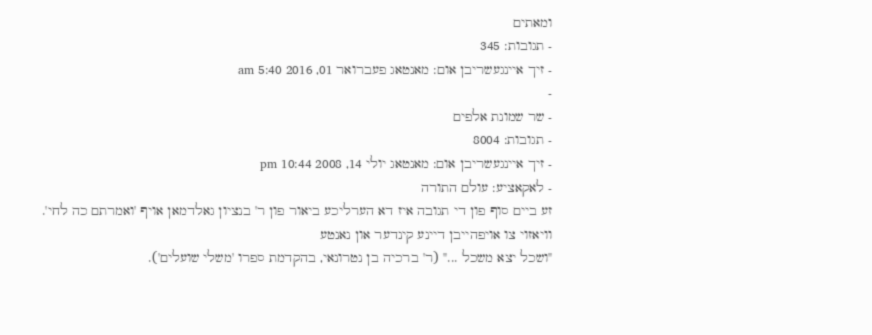ומאתים
- תגובות: 345
- זיך איינגעשריבן אום: מאנטאג פעברואר 01, 2016 5:40 am
-
- שר שמונת אלפים
- תגובות: 8004
- זיך איינגעשריבן אום: מאנטאג יולי 14, 2008 10:44 pm
- לאקאציע: עולם התורה
זע ביים סוף פון די תגובה איז דא הערליכע ביאור פון ר' בנציון גאלדמאן אויף 'ואמרתם כה לחי'.
וויאזוי צו אויפהייבן דיינע קינדער און נאנטע
"ושכל יצא משכל ..." (ר' ברכיה בן נטרונאי, בהקדמת ספרו 'משלי שועלים').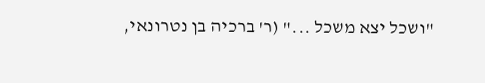"ושכל יצא משכל ..." (ר' ברכיה בן נטרונאי,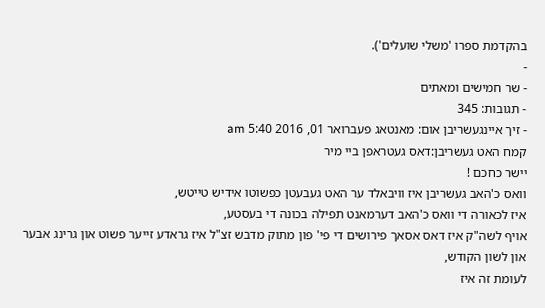בהקדמת ספרו 'משלי שועלים').
-
- שר חמישים ומאתים
- תגובות: 345
- זיך איינגעשריבן אום: מאנטאג פעברואר 01, 2016 5:40 am
קמח האט געשריבן:דאס געטראפן ביי מיר
יישר כחכם !
וואס כ'האב געשריבן איז וויבאלד ער האט געבעטן כפשוטו אידיש טייטש,
איז לכאורה די וואס כ'האב דערמאנט תפילה בכונה די בעסטע,
אויף לשה"ק איז דאס אסאך פירושים די פי' פון מתוק מדבש זצ"ל איז גראדע זייער פשוט און גרינג אבער און לשון הקודש,
לעומת זה איז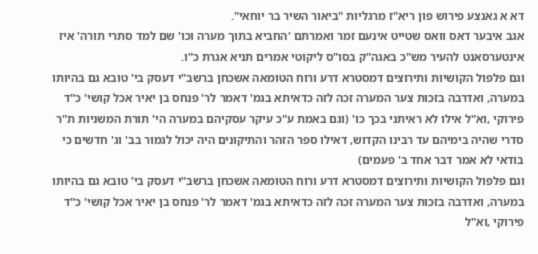דא א גאנצע פירוש פון ריא"ז מרגליות "ביאור השיר בר יוחאי".
אגב איבער דאס וואס שטייט אינעם זמר ואמרתם 'החביא בתוך מערה וכו' שם למד סתרי תורה' איז אינטערסאנט להעיר מש"כ באגה"ק בסו"ס ליקוטי אמרים תניא אגרת כ"ו.
וגם פלפול הקושיות ותירוצים דמסטרא דרע ורוח הטומאה אשכחן ברשב"י דעסק בי' טובא גם בהיותו במערה, ואדרבה בזכות צער המערה זכה לזה כדאיתא בגמ' דאמר לר' פנחס בן יאיר אכל קושי' כ"ד פירוקי ,וא"ל אילו לא ראיתני בכך כו' (וגם באמת ע"כ עיקר עסקיהם במערה הי' תורת המשניות ת"ר סדרי שהיה בימיהם עד רבינו הקדוש, דאילו ספר הזהר והתיקונים היה יכול לגמור בב' וג' חדשים כי בודאי לא אמר דבר אחד ב' פעמים)
וגם פלפול הקושיות ותירוצים דמסטרא דרע ורוח הטומאה אשכחן ברשב"י דעסק בי' טובא גם בהיותו במערה, ואדרבה בזכות צער המערה זכה לזה כדאיתא בגמ' דאמר לר' פנחס בן יאיר אכל קושי' כ"ד פירוקי ,וא"ל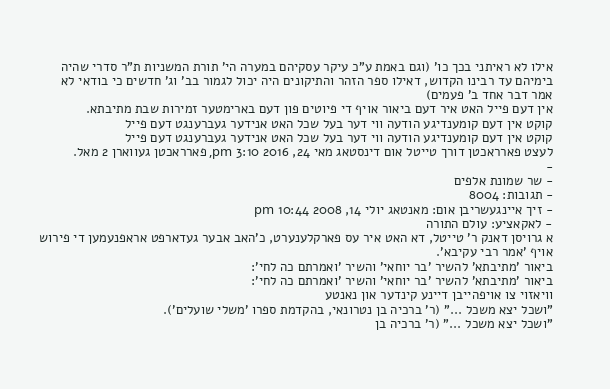אילו לא ראיתני בכך כו' (וגם באמת ע"כ עיקר עסקיהם במערה הי' תורת המשניות ת"ר סדרי שהיה בימיהם עד רבינו הקדוש, דאילו ספר הזהר והתיקונים היה יכול לגמור בב' וג' חדשים כי בודאי לא אמר דבר אחד ב' פעמים)
אין דעם פייל האט איר דעם ביאור אויף די פיוטים פון דעם בארימטער זמירות שבת מתיבתא.
קוקט אין דעם קומענדיגע הודעה ווי דער בעל שכל האט אנידער געברענגט דעם פייל
קוקט אין דעם קומענדיגע הודעה ווי דער בעל שכל האט אנידער געברענגט דעם פייל
לעצט פארראכטן דורך טייטל אום דינסטאג מאי 24, 2016 3:10 pm, פארראכטן געווארן 2 מאל.
-
- שר שמונת אלפים
- תגובות: 8004
- זיך איינגעשריבן אום: מאנטאג יולי 14, 2008 10:44 pm
- לאקאציע: עולם התורה
א גרויסן דאנק ר' טייטל, דא האט איר עס פארקלענערט, כ'האב אבער געדארפט אראפנעמען די פירוש אויף 'אמר רבי עקיבא'.
ביאור 'מתיבתא' להשיר 'בר יוחאי' והשיר 'ואמרתם כה לחי':
ביאור 'מתיבתא' להשיר 'בר יוחאי' והשיר 'ואמרתם כה לחי':
וויאזוי צו אויפהייבן דיינע קינדער און נאנטע
"ושכל יצא משכל ..." (ר' ברכיה בן נטרונאי, בהקדמת ספרו 'משלי שועלים').
"ושכל יצא משכל ..." (ר' ברכיה בן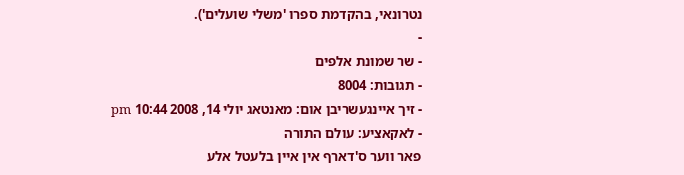נטרונאי, בהקדמת ספרו 'משלי שועלים').
-
- שר שמונת אלפים
- תגובות: 8004
- זיך איינגעשריבן אום: מאנטאג יולי 14, 2008 10:44 pm
- לאקאציע: עולם התורה
פאר ווער ס'דארף אין איין בלעטל אלע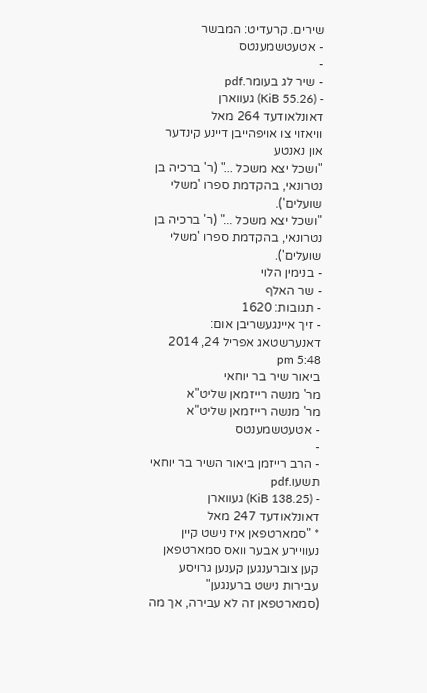שירים. קרעדיט: המבשר
- אטעטשמענטס
-
- שיר לג בעומר.pdf
- (55.26 KiB) געווארן דאונלאודעד 264 מאל
וויאזוי צו אויפהייבן דיינע קינדער און נאנטע
"ושכל יצא משכל ..." (ר' ברכיה בן נטרונאי, בהקדמת ספרו 'משלי שועלים').
"ושכל יצא משכל ..." (ר' ברכיה בן נטרונאי, בהקדמת ספרו 'משלי שועלים').
- בנימין הלוי
- שר האלף
- תגובות: 1620
- זיך איינגעשריבן אום: דאנערשטאג אפריל 24, 2014 5:48 pm
ביאור שיר בר יוחאי
מר' מנשה רייזמאן שליט"א
מר' מנשה רייזמאן שליט"א
- אטעטשמענטס
-
- הרב רייזמן ביאור השיר בר יוחאי תשעו.pdf
- (138.25 KiB) געווארן דאונלאודעד 247 מאל
* "סמארטפאן איז נישט קיין נעוויירע אבער וואס סמארטפאן קען צוברענגען קענען גרויסע עבירות נישט ברענגען" (סמארטפאן זה לא עבירה, אך מה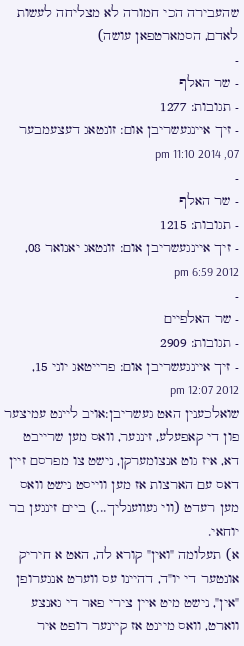שהעבירה הכי חמורה לא מצליחה לעשות לאדם, הסמארטפאן עושה)
-
- שר האלף
- תגובות: 1277
- זיך איינגעשריבן אום: זונטאג דעצעמבער 07, 2014 11:10 pm
-
- שר האלף
- תגובות: 1215
- זיך איינגעשריבן אום: זונטאג יאנואר 08, 2012 6:59 pm
-
- שר האלפיים
- תגובות: 2909
- זיך איינגעשריבן אום: פרייטאג יוני 15, 2012 12:07 pm
שואלכענין האט געשריבן:אויב ליינט עמיצער פון די קאפעלע, זינגער, וואס מען שרייבט דא, איז גוט אנצומערקן, נישט צו מפרסם זיין דאס עם הארצות אז מען ווייסט נישט וואס מען רעדט (ווי געווענליך...) ביים זינגען בר יוחאי.
א) תעלומה "ואין" קורא לה, האט א חיריק אונטער די יו"ד, דהיינו עס ווערט אנגערופן "אין", נישט מיט איין צירי פאר די גאנצע ווארט, וואס מיינט אז קיינער רופט איר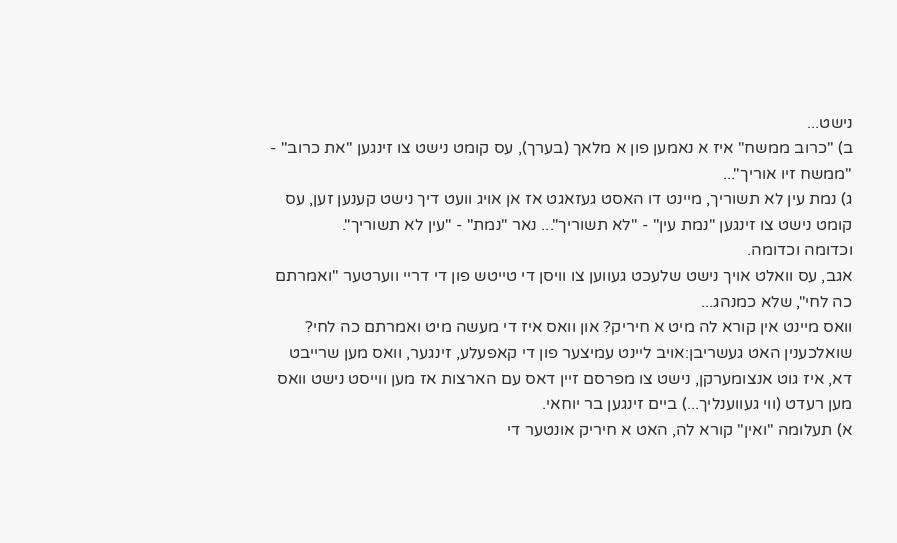נישט...
ב) "כרוב ממשח" איז א נאמען פון א מלאך (בערך), עס קומט נישט צו זינגען "את כרוב" - "ממשח זיו אוריך"...
ג) נמת עין לא תשוריך, מיינט דו האסט געזאגט אז אן אויג וועט דיך נישט קענען זען, עס קומט נישט צו זינגען "נמת עין" - "לא תשוריך"... נאר "נמת" - "עין לא תשוריך".
וכדומה וכדומה.
אגב, עס וואלט אויך נישט שלעכט געווען צו וויסן די טייטש פון די דריי ווערטער "ואמרתם כה לחי", שלא כמנהג...
וואס מיינט אין קורא לה מיט א חיריק? און וואס איז די מעשה מיט ואמרתם כה לחי?
שואלכענין האט געשריבן:אויב ליינט עמיצער פון די קאפעלע, זינגער, וואס מען שרייבט דא, איז גוט אנצומערקן, נישט צו מפרסם זיין דאס עם הארצות אז מען ווייסט נישט וואס מען רעדט (ווי געווענליך...) ביים זינגען בר יוחאי.
א) תעלומה "ואין" קורא לה, האט א חיריק אונטער די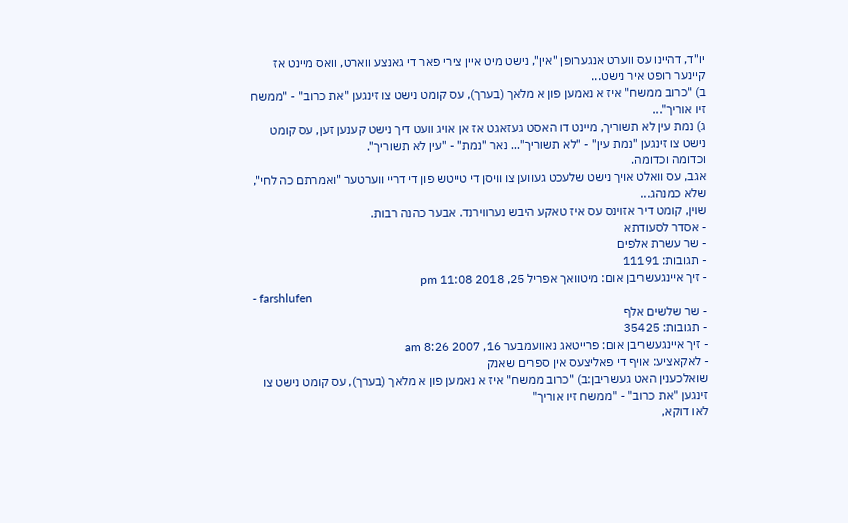יו"ד, דהיינו עס ווערט אנגערופן "אין", נישט מיט איין צירי פאר די גאנצע ווארט, וואס מיינט אז קיינער רופט איר נישט...
ב) "כרוב ממשח" איז א נאמען פון א מלאך (בערך), עס קומט נישט צו זינגען "את כרוב" - "ממשח זיו אוריך"...
ג) נמת עין לא תשוריך, מיינט דו האסט געזאגט אז אן אויג וועט דיך נישט קענען זען, עס קומט נישט צו זינגען "נמת עין" - "לא תשוריך"... נאר "נמת" - "עין לא תשוריך".
וכדומה וכדומה.
אגב, עס וואלט אויך נישט שלעכט געווען צו וויסן די טייטש פון די דריי ווערטער "ואמרתם כה לחי", שלא כמנהג...
שוין, קומט דיר אזוינס עס איז טאקע היבש נערווירנד. אבער כהנה רבות.
- אסדר לסעודתא
- שר עשרת אלפים
- תגובות: 11191
- זיך איינגעשריבן אום: מיטוואך אפריל 25, 2018 11:08 pm
- farshlufen
- שר שלשים אלף
- תגובות: 35425
- זיך איינגעשריבן אום: פרייטאג נאוועמבער 16, 2007 8:26 am
- לאקאציע: אויף די פאליצעס אין ספרים שאנק
שואלכענין האט געשריבן:ב) "כרוב ממשח" איז א נאמען פון א מלאך (בערך), עס קומט נישט צו זינגען "את כרוב" - "ממשח זיו אוריך"
לאו דוקא,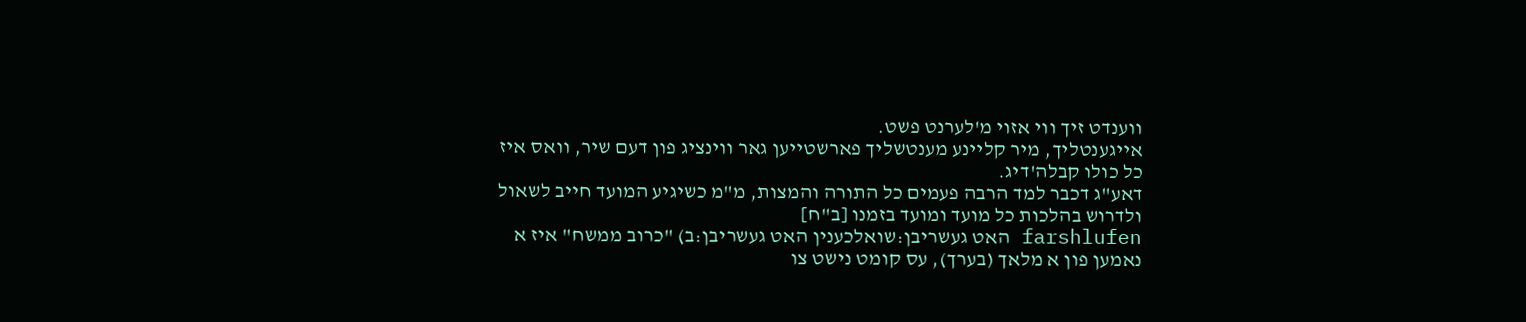ווענדט זיך ווי אזוי מ'לערנט פשט.
אייגענטליך, מיר קליינע מענטשליך פארשטייען גאר ווינציג פון דעם שיר, וואס איז כל כולו קבלה'דיג.
דאע"ג דכבר למד הרבה פעמים כל התורה והמצות, מ"מ כשיגיע המועד חייב לשאול ולדרוש בהלכות כל מועד ומועד בזמנו [ב"ח]
farshlufen האט געשריבן:שואלכענין האט געשריבן:ב) "כרוב ממשח" איז א נאמען פון א מלאך (בערך), עס קומט נישט צו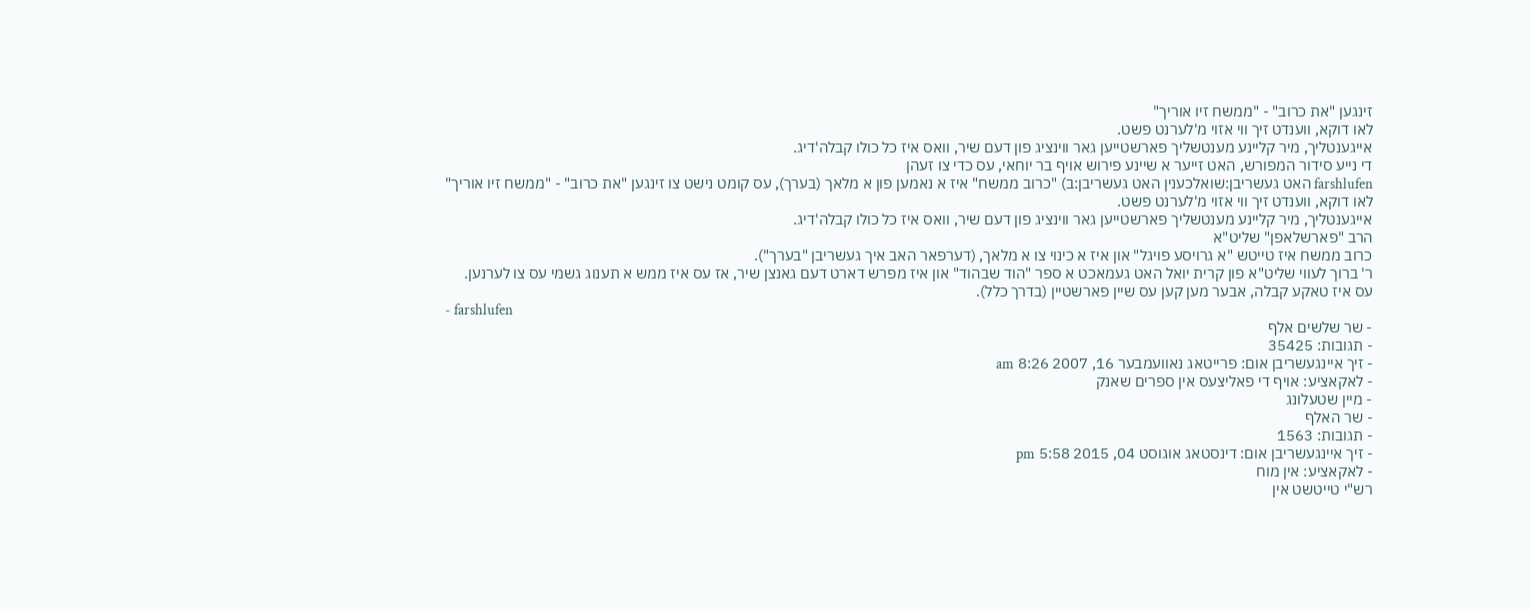זינגען "את כרוב" - "ממשח זיו אוריך"
לאו דוקא, ווענדט זיך ווי אזוי מ'לערנט פשט.
אייגענטליך, מיר קליינע מענטשליך פארשטייען גאר ווינציג פון דעם שיר, וואס איז כל כולו קבלה'דיג.
די נייע סידור המפורש, האט זייער א שיינע פירוש אויף בר יוחאי, עס כדי צו זעהן
farshlufen האט געשריבן:שואלכענין האט געשריבן:ב) "כרוב ממשח" איז א נאמען פון א מלאך (בערך), עס קומט נישט צו זינגען "את כרוב" - "ממשח זיו אוריך"
לאו דוקא, ווענדט זיך ווי אזוי מ'לערנט פשט.
אייגענטליך, מיר קליינע מענטשליך פארשטייען גאר ווינציג פון דעם שיר, וואס איז כל כולו קבלה'דיג.
הרב "פארשלאפן" שליט"א
כרוב ממשח איז טייטש "א גרויסע פויגל" און איז א כינוי צו א מלאך, (דערפאר האב איך געשריבן "בערך").
ר' ברוך לעווי שליט"א פון קרית יואל האט געמאכט א ספר "הוד שבהוד" און איז מפרש דארט דעם גאנצן שיר, אז עס איז ממש א תענוג גשמי עס צו לערנען.
עס איז טאקע קבלה, אבער מען קען עס שיין פארשטיין (בדרך כלל).
- farshlufen
- שר שלשים אלף
- תגובות: 35425
- זיך איינגעשריבן אום: פרייטאג נאוועמבער 16, 2007 8:26 am
- לאקאציע: אויף די פאליצעס אין ספרים שאנק
- מיין שטעלונג
- שר האלף
- תגובות: 1563
- זיך איינגעשריבן אום: דינסטאג אוגוסט 04, 2015 5:58 pm
- לאקאציע: אין מוח
רש"י טייטשט אין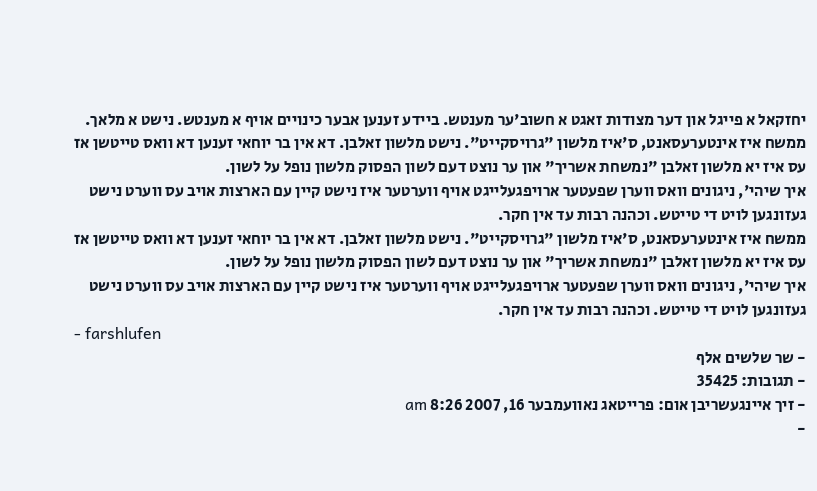יחזקאל א פייגל און דער מצודות זאגט א חשוב'ער מענטש. ביידע זענען אבער כינויים אויף א מענטש. נישט א מלאך.
ממשח איז אינטערעסאנט, ס'איז מלשון "גרויסקייט". נישט מלשון זאלבן. דא אין בר יוחאי זענען דא וואס טייטשן אז עס איז יא מלשון זאלבן "נמשחת אשריך" און ער נוצט דעם לשון הפסוק מלשון נופל על לשון.
איך שיהי', ניגונים וואס ווערן שפעטער ארויפגעלייגט אויף ווערטער איז נישט קיין עם הארצות אויב עס ווערט נישט געזונגען לויט די טייטש. וכהנה רבות עד אין חקר.
ממשח איז אינטערעסאנט, ס'איז מלשון "גרויסקייט". נישט מלשון זאלבן. דא אין בר יוחאי זענען דא וואס טייטשן אז עס איז יא מלשון זאלבן "נמשחת אשריך" און ער נוצט דעם לשון הפסוק מלשון נופל על לשון.
איך שיהי', ניגונים וואס ווערן שפעטער ארויפגעלייגט אויף ווערטער איז נישט קיין עם הארצות אויב עס ווערט נישט געזונגען לויט די טייטש. וכהנה רבות עד אין חקר.
- farshlufen
- שר שלשים אלף
- תגובות: 35425
- זיך איינגעשריבן אום: פרייטאג נאוועמבער 16, 2007 8:26 am
-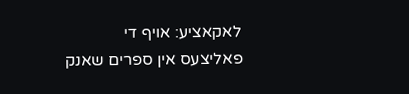לאקאציע: אויף די פאליצעס אין ספרים שאנק